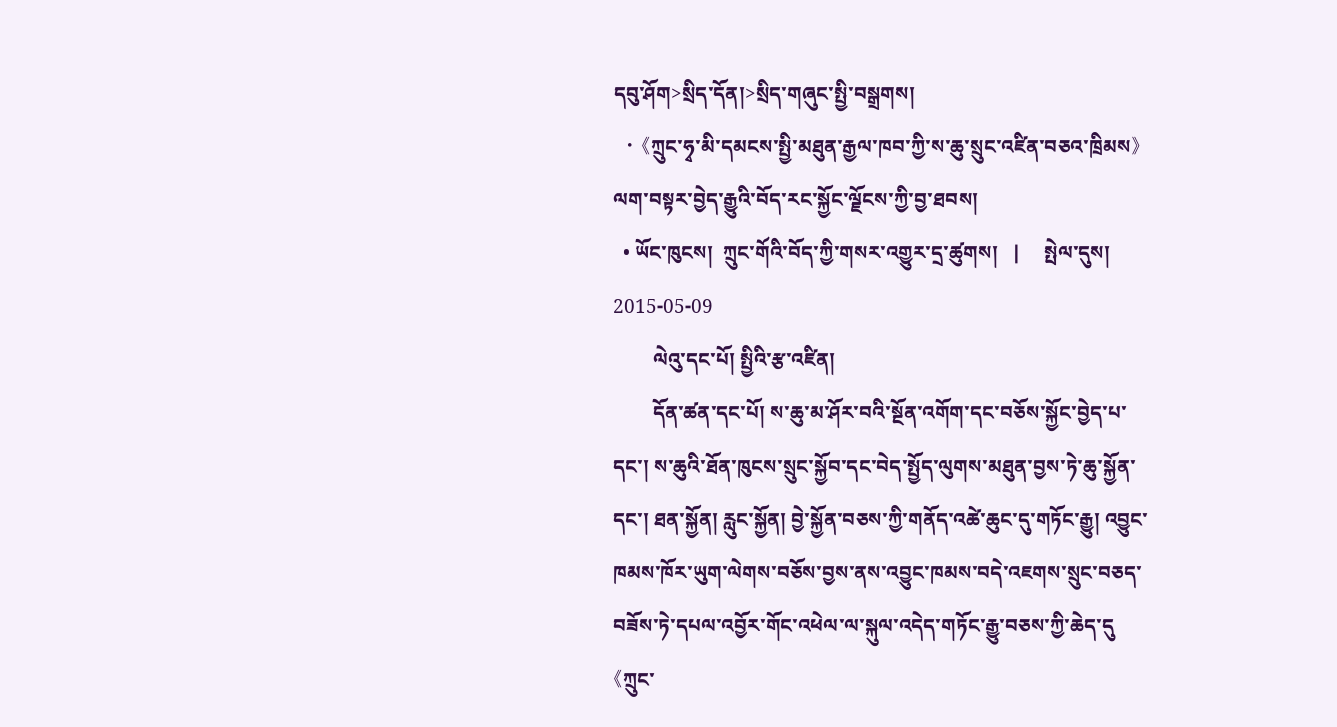དབུ་ཤོག>སྲིད་དོན།>སྲིད་གཞུང་སྤྱི་བསྒྲགས།
  • 《ཀྲུང་ཧྭ་མི་དམངས་སྤྱི་མཐུན་རྒྱལ་ཁབ་ཀྱི་ས་ཆུ་སྲུང་འཛིན་བཅའ་ཁྲིམས》ལག་བསྟར་བྱེད་རྒྱུའི་བོད་རང་སྐྱོང་ལྗོངས་ཀྱི་བྱ་ཐབས།
  • ཡོང་ཁུངས།  ཀྲུང་གོའི་བོད་ཀྱི་གསར་འགྱུར་དྲ་ཚུགས།   |     སྤེལ་དུས།  2015-05-09
        ལེའུ་དང་པོ། སྤྱིའི་རྩ་འཛིན།
        དོན་ཚན་དང་པོ། ས་ཆུ་མ་ཤོར་བའི་སྔོན་འགོག་དང་བཅོས་སྐྱོང་བྱེད་པ་དང་། ས་ཆུའི་ཐོན་ཁུངས་སྲུང་སྐྱོབ་དང་བེད་སྤྱོད་ལུགས་མཐུན་བྱས་ཏེ་ཆུ་སྐྱོན་དང་། ཐན་སྐྱོན། རླུང་སྐྱོན། བྱེ་སྐྱོན་བཅས་ཀྱི་གནོད་འཚེ་ཆུང་དུ་གཏོང་རྒྱུ། འབྱུང་ཁམས་ཁོར་ཡུག་ལེགས་བཅོས་བྱས་ནས་འབྱུང་ཁམས་བདེ་འཇགས་སྲུང་བཅད་བཟོས་ཏེ་དཔལ་འབྱོར་གོང་འཕེལ་ལ་སྐུལ་འདེད་གཏོང་རྒྱུ་བཅས་ཀྱི་ཆེད་དུ 《ཀྲུང་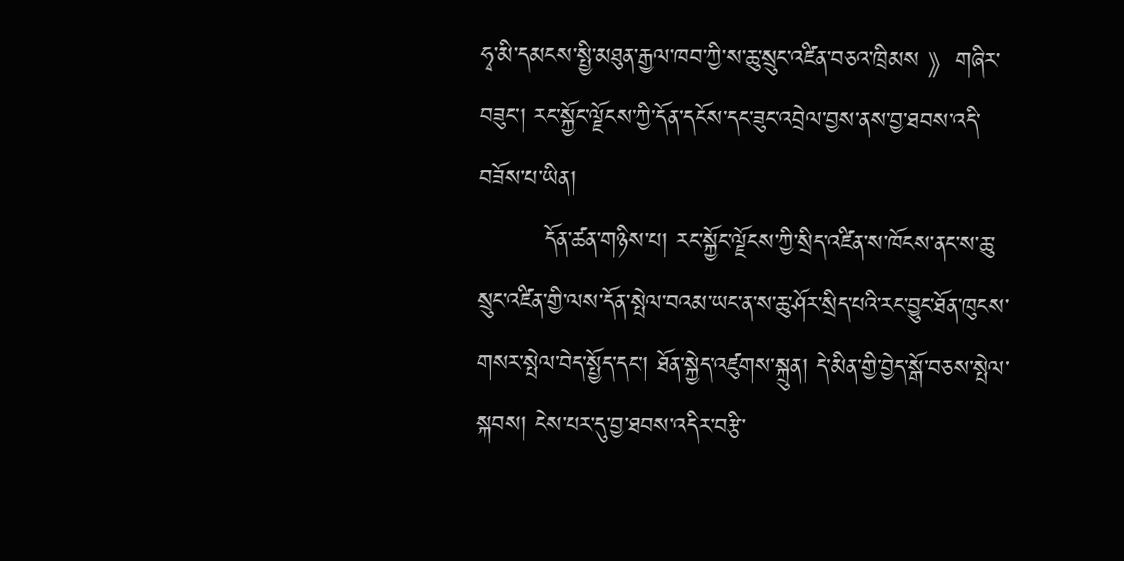ཧྭ་མི་དམངས་སྤྱི་མཐུན་རྒྱལ་ཁབ་ཀྱི་ས་ཆུ་སྲུང་འཛིན་བཅའ་ཁྲིམས 》གཞིར་བཟུང་། རང་སྐྱོང་ལྗོངས་ཀྱི་དོན་དངོས་དང་ཟུང་འབྲེལ་བྱས་ནས་བྱ་ཐབས་འདི་བཟོས་པ་ཡིན།
        དོན་ཚན་གཉིས་པ། རང་སྐྱོང་ལྗོངས་ཀྱི་སྲིད་འཛིན་ས་ཁོངས་ནང་ས་ཆུ་སྲུང་འཛིན་གྱི་ལས་དོན་སྤེལ་བའམ་ཡང་ན་ས་ཆུ་ཤོར་སྲིད་པའི་རང་བྱུང་ཐོན་ཁུངས་གསར་སྤེལ་བེད་སྤྱོད་དང་། ཐོན་སྐྱེད་འཛུགས་སྐྲུན། དེ་མིན་གྱི་བྱེད་སྒོ་བཅས་སྤེལ་སྐབས། ངེས་པར་དུ་བྱ་ཐབས་འདིར་བརྩི་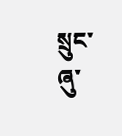སྲུང་ཞུ་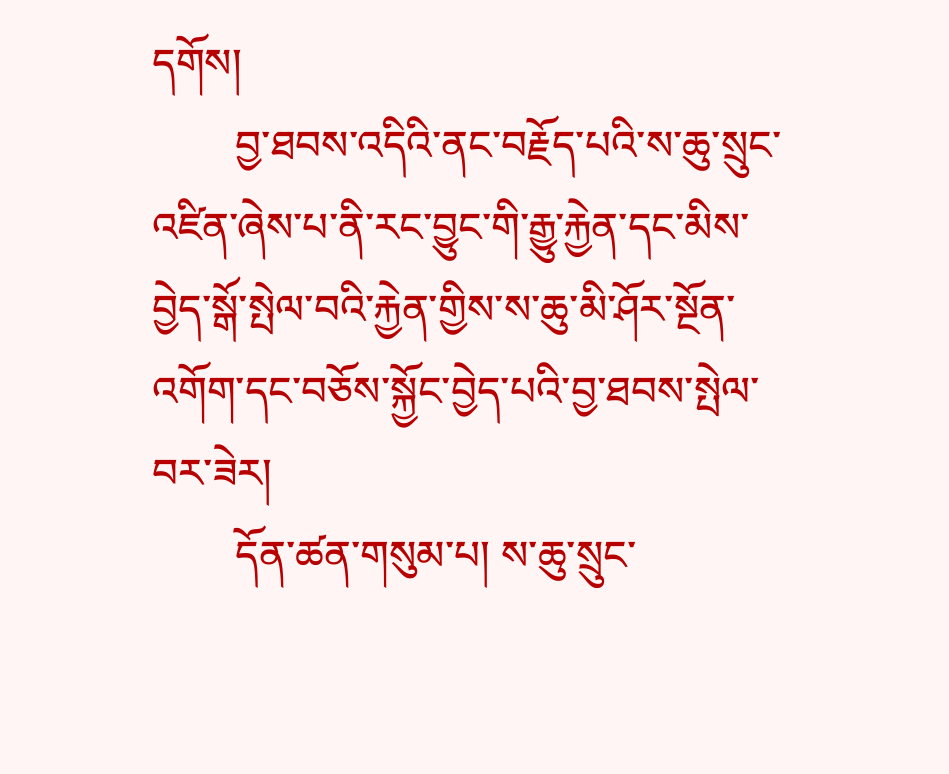དགོས།
        བྱ་ཐབས་འདིའི་ནང་བརྗོད་པའི་ས་ཆུ་སྲུང་འཛིན་ཞེས་པ་ནི་རང་བྱུང་གི་རྒྱུ་རྐྱེན་དང་མིས་བྱེད་སྒོ་སྤེལ་བའི་རྐྱེན་གྱིས་ས་ཆུ་མི་ཤོར་སྔོན་འགོག་དང་བཅོས་སྐྱོང་བྱེད་པའི་བྱ་ཐབས་སྤེལ་བར་ཟེར།
        དོན་ཚན་གསུམ་པ། ས་ཆུ་སྲུང་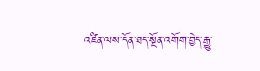འཛིན་ལས་དོན་ཐད་སྔོན་འགོག་བྱེད་རྒྱུ་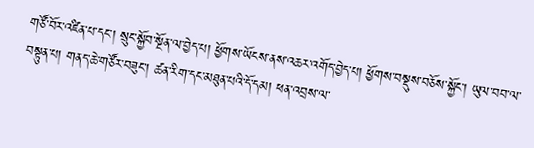གཙོ་བོར་འཛིན་པ་དང་། སྲུང་སྐྱོབ་སྔོན་ལ་བྱེད་པ། ཕྱོགས་ཡོངས་ནས་འཆར་འགོད་བྱེད་པ། ཕྱོགས་བསྡུས་བཅོས་སྐྱོང་། ཡུལ་བབ་ལ་བསྟུན་པ། གནད་ཆེ་གཙོར་བཟུང་། ཚན་རིག་དང་མཐུན་པའི་དོ་དམ། ཕན་འབྲས་ལ་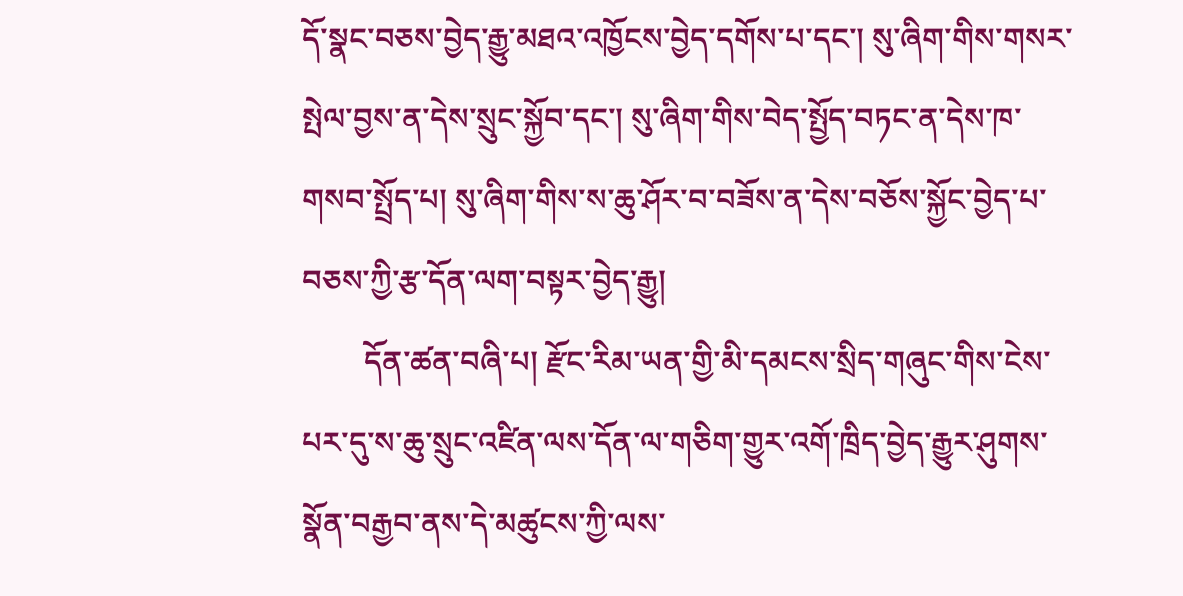དོ་སྣང་བཅས་བྱེད་རྒྱུ་མཐའ་འཁྱོངས་བྱེད་དགོས་པ་དང་། སུ་ཞིག་གིས་གསར་སྤེལ་བྱས་ན་དེས་སྲུང་སྐྱོབ་དང་། སུ་ཞིག་གིས་བེད་སྤྱོད་བཏང་ན་དེས་ཁ་གསབ་སྤྲོད་པ། སུ་ཞིག་གིས་ས་ཆུ་ཤོར་བ་བཟོས་ན་དེས་བཅོས་སྐྱོང་བྱེད་པ་བཅས་ཀྱི་རྩ་དོན་ལག་བསྟར་བྱེད་རྒྱུ།
        དོན་ཚན་བཞི་པ། རྫོང་རིམ་ཡན་གྱི་མི་དམངས་སྲིད་གཞུང་གིས་ངེས་པར་དུ་ས་ཆུ་སྲུང་འཛིན་ལས་དོན་ལ་གཅིག་གྱུར་འགོ་ཁྲིད་བྱེད་རྒྱུར་ཤུགས་སྣོན་བརྒྱབ་ནས་དེ་མཚུངས་ཀྱི་ལས་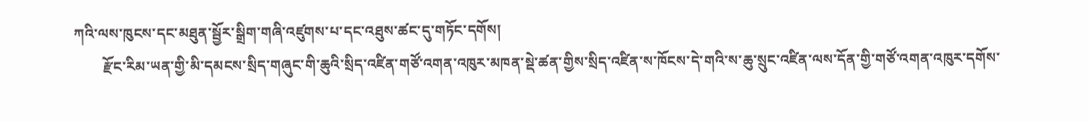ཀའི་ལས་ཁུངས་དང་མཐུན་སྦྱོར་སྒྲིག་གཞི་འཛུགས་པ་དང་འཐུས་ཚང་དུ་གཏོང་དགོས།
        རྫོང་རིམ་ཡན་གྱི་མི་དམངས་སྲིད་གཞུང་གི་ཆུའི་སྲིད་འཛིན་གཙོ་འགན་འཁུར་མཁན་སྡེ་ཚན་གྱིས་སྲིད་འཛིན་ས་ཁོངས་དེ་གའི་ས་ཆུ་སྲུང་འཛིན་ལས་དོན་གྱི་གཙོ་འགན་འཁུར་དགོས་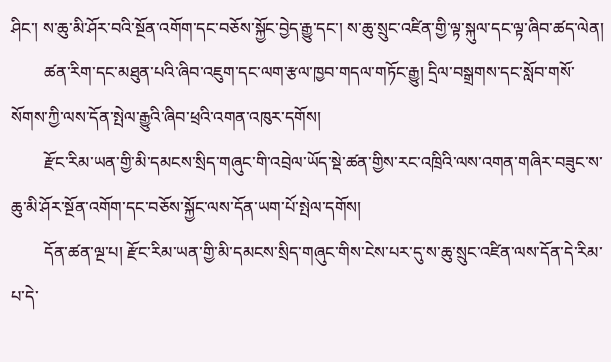ཤིང་། ས་ཆུ་མི་ཤོར་བའི་སྔོན་འགོག་དང་བཅོས་སྐྱོང་བྱེད་རྒྱུ་དང་། ས་ཆུ་སྲུང་འཛིན་གྱི་ལྟ་སྐུལ་དང་ལྟ་ཞིབ་ཚད་ལེན།
        ཚན་རིག་དང་མཐུན་པའི་ཞིབ་འཇུག་དང་ལག་རྩལ་ཁྱབ་གདལ་གཏོང་རྒྱུ། དྲིལ་བསྒྲགས་དང་སློབ་གསོ་སོགས་ཀྱི་ལས་དོན་སྤེལ་རྒྱུའི་ཞིབ་ཕྲའི་འགན་འཁུར་དགོས།
        རྫོང་རིམ་ཡན་གྱི་མི་དམངས་སྲིད་གཞུང་གི་འབྲེལ་ཡོད་སྡེ་ཚན་གྱིས་རང་འཁྲིའི་ལས་འགན་གཞིར་བཟུང་ས་ཆུ་མི་ཤོར་སྔོན་འགོག་དང་བཅོས་སྐྱོང་ལས་དོན་ཡག་པོ་སྤེལ་དགོས།
        དོན་ཚན་ལྔ་པ། རྫོང་རིམ་ཡན་གྱི་མི་དམངས་སྲིད་གཞུང་གིས་ངེས་པར་དུ་ས་ཆུ་སྲུང་འཛིན་ལས་དོན་དེ་རིམ་པ་དེ་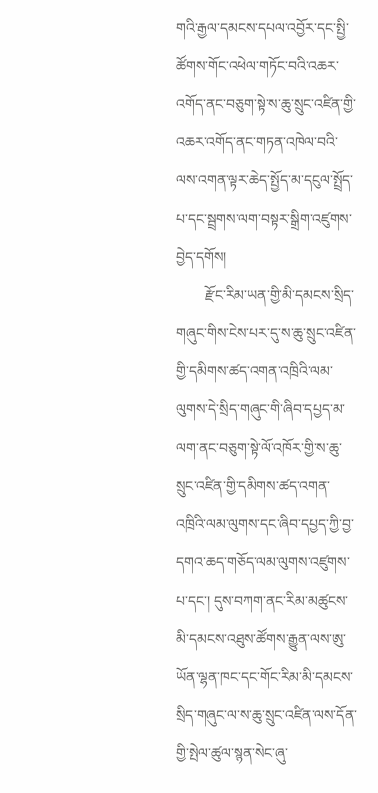གའི་རྒྱལ་དམངས་དཔལ་འབྱོར་དང་སྤྱི་ཚོགས་གོང་འཕེལ་གཏོང་བའི་འཆར་འགོད་ནང་བཅུག་སྟེ་ས་ཆུ་སྲུང་འཛིན་གྱི་འཆར་འགོད་ནང་གཏན་འཁེལ་བའི་ལས་འགན་ལྟར་ཆེད་སྤྱོད་མ་དངུལ་སྤྲོད་པ་དང་སྦྲགས་ལག་བསྟར་སྒྲིག་འཛུགས་བྱེད་དགོས།
        རྫོང་རིམ་ཡན་གྱི་མི་དམངས་སྲིད་གཞུང་གིས་ངེས་པར་དུ་ས་ཆུ་སྲུང་འཛིན་གྱི་དམིགས་ཚད་འགན་འཁྲིའི་ལམ་ལུགས་དེ་སྲིད་གཞུང་གི་ཞིབ་དཔྱད་མ་ལག་ནང་བཅུག་སྟེ་ལོ་འཁོར་གྱི་ས་ཆུ་སྲུང་འཛིན་གྱི་དམིགས་ཚད་འགན་འཁྲིའི་ལམ་ལུགས་དང་ཞིབ་དཔྱད་ཀྱི་བྱ་དགའ་ཆད་གཅོད་ལམ་ལུགས་འཛུགས་པ་དང་། དུས་བཀག་ནང་རིམ་མཚུངས་མི་དམངས་འཐུས་ཚོགས་རྒྱུན་ལས་ཨུ་ཡོན་ལྷན་ཁང་དང་གོང་རིམ་མི་དམངས་སྲིད་གཞུང་ལ་ས་ཆུ་སྲུང་འཛིན་ལས་དོན་གྱི་སྤེལ་ཚུལ་སྙན་སེང་ཞུ་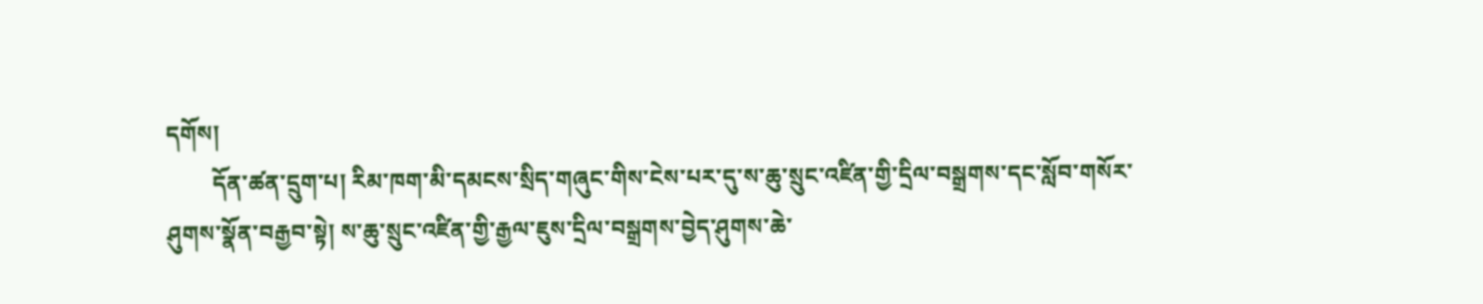དགོས།
        དོན་ཚན་དྲུག་པ། རིམ་ཁག་མི་དམངས་སྲིད་གཞུང་གིས་ངེས་པར་དུ་ས་ཆུ་སྲུང་འཛིན་གྱི་དྲིལ་བསྒྲགས་དང་སློབ་གསོར་ཤུགས་སྣོན་བརྒྱབ་སྟེ། ས་ཆུ་སྲུང་འཛིན་གྱི་རྒྱལ་ཇུས་དྲིལ་བསྒྲགས་བྱེད་ཤུགས་ཆེ་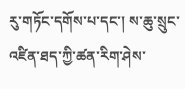རུ་གཏོང་དགོས་པ་དང་། ས་ཆུ་སྲུང་འཛིན་ཐད་ཀྱི་ཚན་རིག་ཤེས་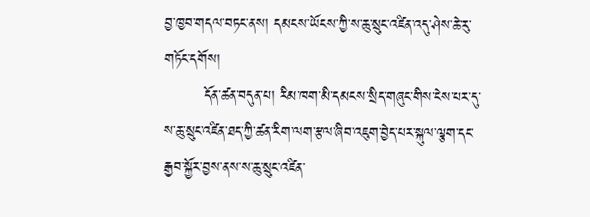བྱ་ཁྱབ་གདལ་བཏང་ནས། དམངས་ཡོངས་ཀྱི་ས་ཆུ་སྲུང་འཛིན་འདུ་ཤེས་ཆེ་རུ་གཏོང་དགོས།
        དོན་ཚན་བདུན་པ། རིམ་ཁག་མི་དམངས་སྲིད་གཞུང་གིས་ངེས་པར་དུ་ས་ཆུ་སྲུང་འཛིན་ཐད་ཀྱི་ཚན་རིག་ལག་རྩལ་ཞིབ་འཇུག་བྱེད་པར་སྐུལ་ལྕག་དང་རྒྱབ་སྐྱོར་བྱས་ནས་ས་ཆུ་སྲུང་འཛིན་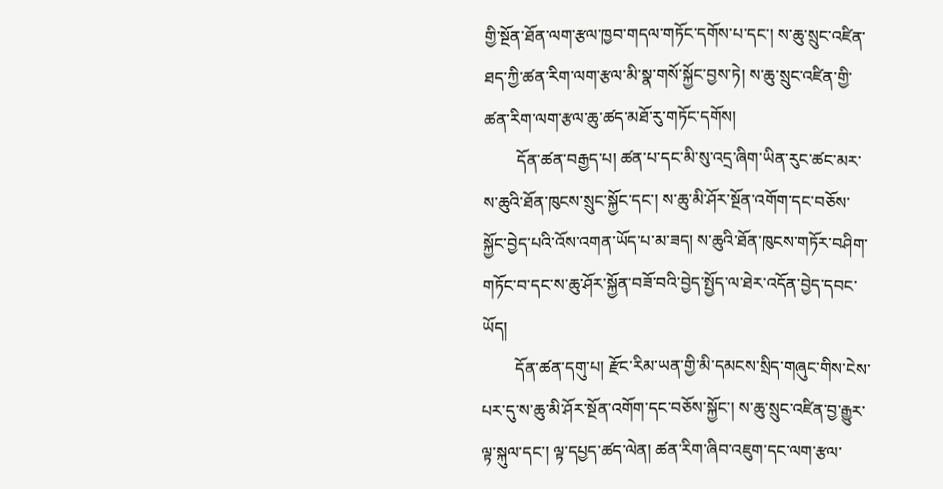གྱི་སྔོན་ཐོན་ལག་རྩལ་ཁྱབ་གདལ་གཏོང་དགོས་པ་དང་། ས་ཆུ་སྲུང་འཛིན་ཐད་ཀྱི་ཚན་རིག་ལག་རྩལ་མི་སྣ་གསོ་སྐྱོང་བྱས་ཏེ། ས་ཆུ་སྲུང་འཛིན་གྱི་ཚན་རིག་ལག་རྩལ་ཆུ་ཚད་མཐོ་རུ་གཏོང་དགོས།
        དོན་ཚན་བརྒྱད་པ། ཚན་པ་དང་མི་སུ་འདྲ་ཞིག་ཡིན་རུང་ཚང་མར་ས་ཆུའི་ཐོན་ཁུངས་སྲུང་སྐྱོང་དང་། ས་ཆུ་མི་ཤོར་སྔོན་འགོག་དང་བཅོས་སྐྱོང་བྱེད་པའི་འོས་འགན་ཡོད་པ་མ་ཟད། ས་ཆུའི་ཐོན་ཁུངས་གཏོར་བཤིག་གཏོང་བ་དང་ས་ཆུ་ཤོར་སྐྱོན་བཟོ་བའི་བྱེད་སྤྱོད་ལ་ཐེར་འདོན་བྱེད་དབང་ཡོད།
        དོན་ཚན་དགུ་པ། རྫོང་རིམ་ཡན་གྱི་མི་དམངས་སྲིད་གཞུང་གིས་ངེས་པར་དུ་ས་ཆུ་མི་ཤོར་སྔོན་འགོག་དང་བཅོས་སྐྱོང་། ས་ཆུ་སྲུང་འཛིན་བྱ་རྒྱུར་ལྟ་སྐུལ་དང་། ལྟ་དཔྱད་ཚད་ལེན། ཚན་རིག་ཞིབ་འཇུག་དང་ལག་རྩལ་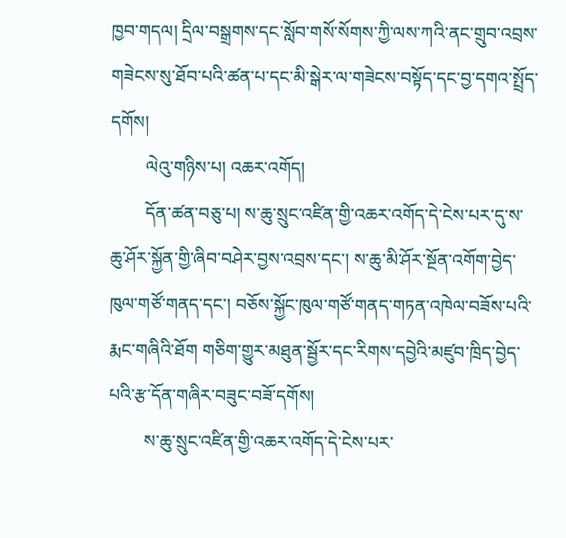ཁྱབ་གདལ། དྲིལ་བསྒྲགས་དང་སློབ་གསོ་སོགས་ཀྱི་ལས་ཀའི་ནང་གྲུབ་འབྲས་གཟེངས་སུ་ཐོབ་པའི་ཚན་པ་དང་མི་སྒེར་ལ་གཟེངས་བསྟོད་དང་བྱ་དགའ་སྤྲོད་དགོས།
        ལེའུ་གཉིས་པ། འཆར་འགོད།
        དོན་ཚན་བཅུ་པ། ས་ཆུ་སྲུང་འཛིན་གྱི་འཆར་འགོད་དེ་ངེས་པར་དུ་ས་ཆུ་ཤོར་སྐྱོན་གྱི་ཞིབ་བཤེར་བྱས་འབྲས་དང་། ས་ཆུ་མི་ཤོར་སྔོན་འགོག་བྱེད་ཁུལ་གཙོ་གནད་དང་། བཅོས་སྐྱོང་ཁུལ་གཙོ་གནད་གཏན་འཁེལ་བཟོས་པའི་རྨང་གཞིའི་ཐོག གཅིག་གྱུར་མཐུན་སྦྱོར་དང་རིགས་དབྱེའི་མཛུབ་ཁྲིད་བྱེད་པའི་རྩ་དོན་གཞིར་བཟུང་བཟོ་དགོས།
        ས་ཆུ་སྲུང་འཛིན་གྱི་འཆར་འགོད་དེ་ངེས་པར་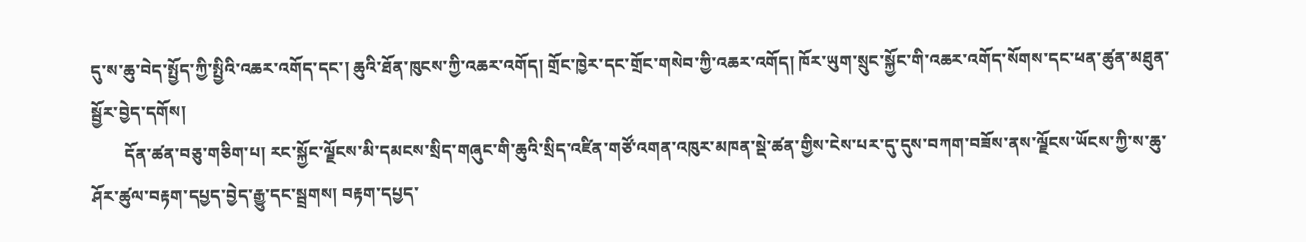དུ་ས་ཆུ་བེད་སྤྱོད་ཀྱི་སྤྱིའི་འཆར་འགོད་དང་། ཆུའི་ཐོན་ཁུངས་ཀྱི་འཆར་འགོད། གྲོང་ཁྱེར་དང་གྲོང་གསེབ་ཀྱི་འཆར་འགོད། ཁོར་ཡུག་སྲུང་སྐྱོང་གི་འཆར་འགོད་སོགས་དང་ཕན་ཚུན་མཐུན་སྦྱོར་བྱེད་དགོས།
        དོན་ཚན་བཅུ་གཅིག་པ། རང་སྐྱོང་ལྗོངས་མི་དམངས་སྲིད་གཞུང་གི་ཆུའི་སྲིད་འཛིན་གཙོ་འགན་འཁུར་མཁན་སྡེ་ཚན་གྱིས་ངེས་པར་དུ་དུས་བཀག་བཟོས་ནས་ལྗོངས་ཡོངས་ཀྱི་ས་ཆུ་ཤོར་ཚུལ་བརྟག་དཔྱད་བྱེད་རྒྱུ་དང་སྦྲགས། བརྟག་དཔྱད་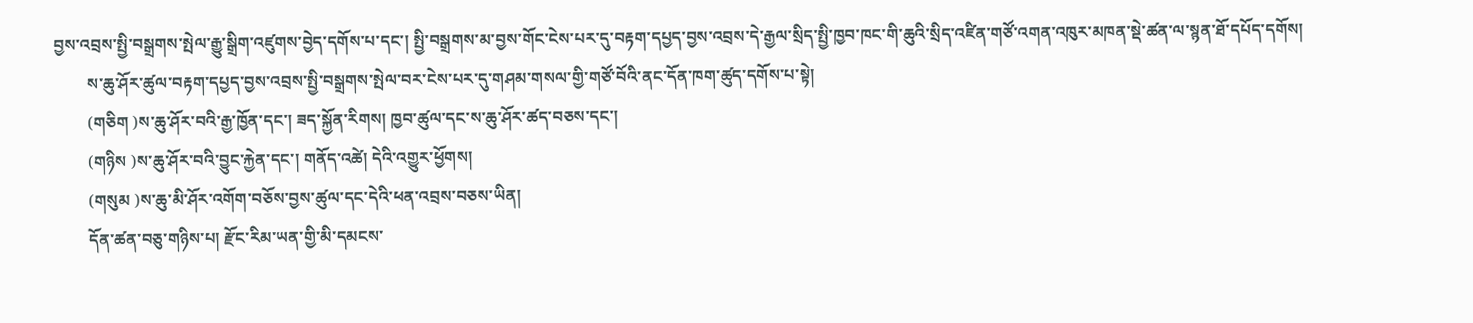བྱས་འབྲས་སྤྱི་བསྒྲགས་སྤེལ་རྒྱུ་སྒྲིག་འཛུགས་བྱེད་དགོས་པ་དང་། སྤྱི་བསྒྲགས་མ་བྱས་གོང་ངེས་པར་དུ་བརྟག་དཔྱད་བྱས་འབྲས་དེ་རྒྱལ་སྲིད་སྤྱི་ཁྱབ་ཁང་གི་ཆུའི་སྲིད་འཛིན་གཙོ་འགན་འཁུར་མཁན་སྡེ་ཚན་ལ་སྙན་ཐོ་དཔོད་དགོས།
        ས་ཆུ་ཤོར་ཚུལ་བརྟག་དཔྱད་བྱས་འབྲས་སྤྱི་བསྒྲགས་སྤེལ་བར་ངེས་པར་དུ་གཤམ་གསལ་གྱི་གཙོ་བོའི་ནང་དོན་ཁག་ཚུད་དགོས་པ་སྟེ།
        (གཅིག )ས་ཆུ་ཤོར་བའི་རྒྱ་ཁྱོན་དང་། ཟད་སྐྱོན་རིགས། ཁྱབ་ཚུལ་དང་ས་ཆུ་ཤོར་ཚད་བཅས་དང་།
        (གཉིས )ས་ཆུ་ཤོར་བའི་བྱུང་རྐྱེན་དང་། གནོད་འཚེ། དེའི་འགྱུར་ཕྱོགས།
        (གསུམ )ས་ཆུ་མི་ཤོར་འགོག་བཅོས་བྱས་ཚུལ་དང་དེའི་ཕན་འབྲས་བཅས་ཡིན།
        དོན་ཚན་བཅུ་གཉིས་པ། རྫོང་རིམ་ཡན་གྱི་མི་དམངས་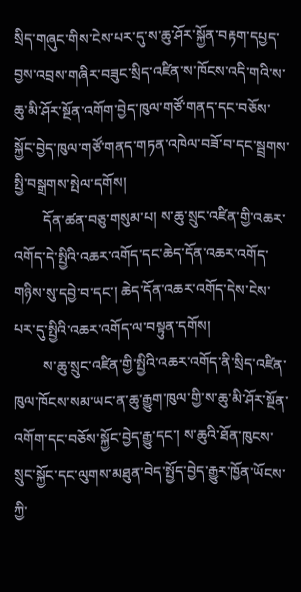སྲིད་གཞུང་གིས་ངེས་པར་དུ་ས་ཆུ་ཤོར་སྐྱོན་བརྟག་དཔྱད་བྱས་འབྲས་གཞིར་བཟུང་སྲིད་འཛིན་ས་ཁོངས་འདི་གའི་ས་ཆུ་མི་ཤོར་སྔོན་འགོག་བྱེད་ཁུལ་གཙོ་གནད་དང་བཅོས་སྐྱོང་བྱེད་ཁུལ་གཙོ་གནད་གཏན་འཁེལ་བཟོ་བ་དང་སྦྲགས་སྤྱི་བསྒྲགས་སྤེལ་དགོས།
        དོན་ཚན་བཅུ་གསུམ་པ། ས་ཆུ་སྲུང་འཛིན་གྱི་འཆར་འགོད་དེ་སྤྱིའི་འཆར་འགོད་དང་ཆེད་དོན་འཆར་འགོད་གཉིས་སུ་དབྱེ་བ་དང་། ཆེད་དོན་འཆར་འགོད་དེས་ངེས་པར་དུ་སྤྱིའི་འཆར་འགོད་ལ་བསྟུན་དགོས།
        ས་ཆུ་སྲུང་འཛིན་གྱི་སྤྱིའི་འཆར་འགོད་ནི་སྲིད་འཛིན་ཁུལ་ཁོངས་སམ་ཡང་ན་ཆུ་རྒྱུག་ཁུལ་གྱི་ས་ཆུ་མི་ཤོར་སྔོན་འགོག་དང་བཅོས་སྐྱོང་བྱེད་རྒྱུ་དང་། ས་ཆུའི་ཐོན་ཁུངས་སྲུང་སྐྱོང་དང་ལུགས་མཐུན་བེད་སྤྱོད་བྱེད་རྒྱུར་ཁྱོན་ཡོངས་ཀྱི་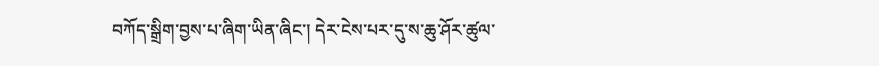བཀོད་སྒྲིག་བྱས་པ་ཞིག་ཡིན་ཞིང་། དེར་ངེས་པར་དུ་ས་ཆུ་ཤོར་ཚུལ་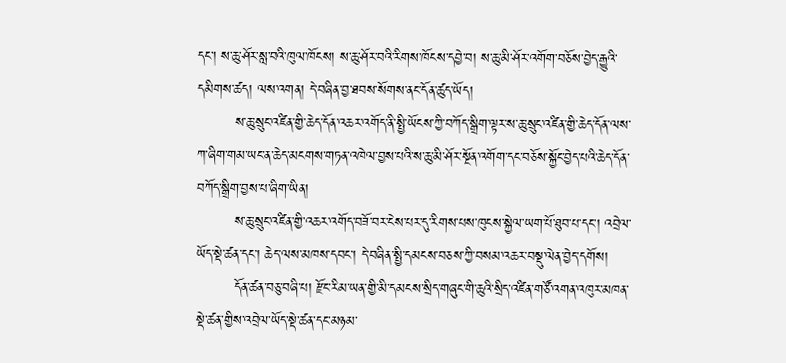དང་། ས་ཆུ་ཤོར་སླ་བའི་ཁུལ་ཁོངས། ས་ཆུ་ཤོར་བའི་རིགས་ཁོངས་དབྱེ་བ། ས་ཆུ་མི་ཤོར་འགོག་བཅོས་བྱེད་རྒྱུའི་དམིགས་ཚད། ལས་འགན། དེ་བཞིན་བྱ་ཐབས་སོགས་ནང་དོན་ཚུད་ཡོད།
        ས་ཆུ་སྲུང་འཛིན་གྱི་ཆེད་དོན་འཆར་འགོད་ནི་སྤྱི་ཡོངས་ཀྱི་བཀོད་སྒྲིག་ལྟར་ས་ཆུ་སྲུང་འཛིན་གྱི་ཆེད་དོན་ལས་ཀ་ཞིག་གམ་ཡང་ན་ཆེད་མངགས་གཏན་འཁེལ་བྱས་པའི་ས་ཆུ་མི་ཤོར་སྔོན་འགོག་དང་བཅོས་སྐྱོང་བྱེད་པའི་ཆེད་དོན་བཀོད་སྒྲིག་བྱས་པ་ཞིག་ཡིན།
        ས་ཆུ་སྲུང་འཛིན་གྱི་འཆར་འགོད་བཟོ་བར་ངེས་པར་དུ་རིགས་པས་ཁུངས་སྐྱེལ་ཡག་པོ་ཐུབ་པ་དང་། འབྲེལ་ཡོད་སྡེ་ཚན་དང་། ཆེད་ལས་མཁས་དབང་། དེ་བཞིན་སྤྱི་དམངས་བཅས་ཀྱི་བསམ་འཆར་བསྡུ་ལེན་བྱེད་དགོས།
        དོན་ཚན་བཅུ་བཞི་པ། རྫོང་རིམ་ཡན་གྱི་མི་དམངས་སྲིད་གཞུང་གི་ཆུའི་སྲིད་འཛིན་གཙོ་འགན་འཁུར་མཁན་སྡེ་ཚན་གྱིས་འབྲེལ་ཡོད་སྡེ་ཚན་དང་མཉམ་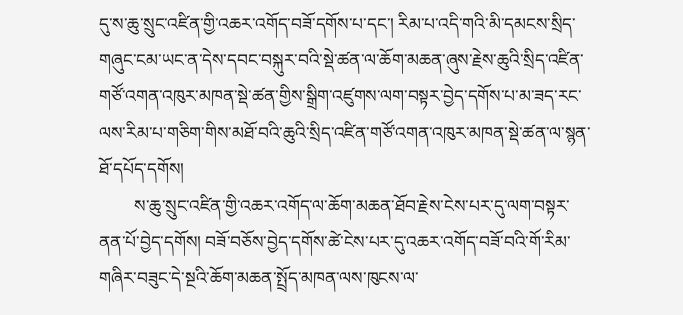དུ་ས་ཆུ་སྲུང་འཛིན་གྱི་འཆར་འགོད་བཟོ་དགོས་པ་དང་། རིམ་པ་འདི་གའི་མི་དམངས་སྲིད་གཞུང་ངམ་ཡང་ན་དེས་དབང་བསྐུར་བའི་སྡེ་ཚན་ལ་ཆོག་མཆན་ཞུས་རྗེས་ཆུའི་སྲིད་འཛིན་གཙོ་འགན་འཁུར་མཁན་སྡེ་ཚན་གྱིས་སྒྲིག་འཛུགས་ལག་བསྟར་བྱེད་དགོས་པ་མ་ཟད་རང་ལས་རིམ་པ་གཅིག་གིས་མཐོ་བའི་ཆུའི་སྲིད་འཛིན་གཙོ་འགན་འཁུར་མཁན་སྡེ་ཚན་ལ་སྙན་ཐོ་དཔོད་དགོས།
        ས་ཆུ་སྲུང་འཛིན་གྱི་འཆར་འགོད་ལ་ཆོག་མཆན་ཐོབ་རྗེས་ངེས་པར་དུ་ལག་བསྟར་ནན་པོ་བྱེད་དགོས། བཟོ་བཅོས་བྱེད་དགོས་ཚེ་ངེས་པར་དུ་འཆར་འགོད་བཟོ་བའི་གོ་རིམ་གཞིར་བཟུང་དེ་སྔའི་ཆོག་མཆན་སྤྲོད་མཁན་ལས་ཁུངས་ལ་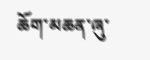ཆོག་མཆན་ཞུ་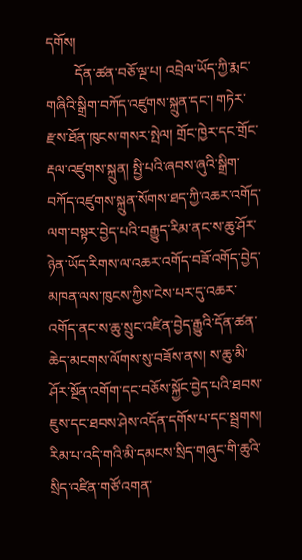དགོས།
        དོན་ཚན་བཅོ་ལྔ་པ། འབྲེལ་ཡོད་ཀྱི་རྨང་གཞིའི་སྒྲིག་བཀོད་འཛུགས་སྐྲུན་དང་། གཏེར་རྫས་ཐོན་ཁུངས་གསར་སྤེལ། གྲོང་ཁྱེར་དང་གྲོང་རྡལ་འཛུགས་སྐྲུན། སྤྱི་པའི་ཞབས་ཞུའི་སྒྲིག་བཀོད་འཛུགས་སྐྲུན་སོགས་ཐད་ཀྱི་འཆར་འགོད་ལག་བསྟར་བྱེད་པའི་བརྒྱུད་རིམ་ནང་ས་ཆུ་ཤོར་ཉེན་ཡོད་རིགས་ལ་འཆར་འགོད་བཟོ་འགོད་བྱེད་མཁན་ལས་ཁུངས་ཀྱིས་ངེས་པར་དུ་འཆར་འགོད་ནང་ས་ཆུ་སྲུང་འཛིན་བྱེད་རྒྱུའི་དོན་ཚན་ཆེད་མངགས་ལོགས་སུ་བཟོས་ནས། ས་ཆུ་མི་ཤོར་སྔོན་འགོག་དང་བཅོས་སྐྱོང་བྱེད་པའི་ཐབས་ཇུས་དང་ཐབས་ཤེས་འདོན་དགོས་པ་དང་སྦྲགས། རིམ་པ་འདི་གའི་མི་དམངས་སྲིད་གཞུང་གི་ཆུའི་སྲིད་འཛིན་གཙོ་འགན་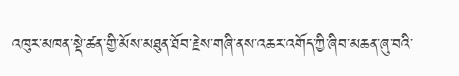འཁུར་མཁན་སྡེ་ཚན་གྱི་མོས་མཐུན་ཐོབ་རྗེས་གཞི་ནས་འཆར་འགོད་ཀྱི་ཞིབ་མཆན་ཞུ་བའི་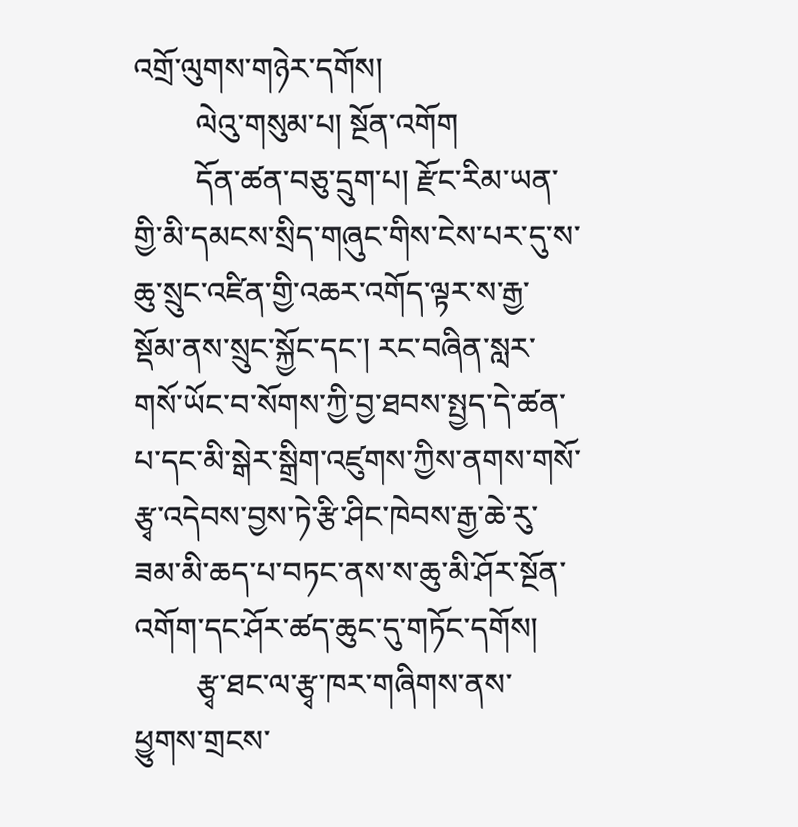འགྲོ་ལུགས་གཉེར་དགོས།
        ལེའུ་གསུམ་པ། སྔོན་འགོག
        དོན་ཚན་བཅུ་དྲུག་པ། རྫོང་རིམ་ཡན་གྱི་མི་དམངས་སྲིད་གཞུང་གིས་ངེས་པར་དུ་ས་ཆུ་སྲུང་འཛིན་གྱི་འཆར་འགོད་ལྟར་ས་རྒྱ་སྡོམ་ནས་སྲུང་སྐྱོང་དང་། རང་བཞིན་སླར་གསོ་ཡོང་བ་སོགས་ཀྱི་བྱ་ཐབས་སྤྱད་དེ་ཚན་པ་དང་མི་སྒེར་སྒྲིག་འཛུགས་ཀྱིས་ནགས་གསོ་རྩྭ་འདེབས་བྱས་ཏེ་རྩི་ཤིང་ཁེབས་རྒྱ་ཆེ་རུ་ཟམ་མི་ཆད་པ་བཏང་ནས་ས་ཆུ་མི་ཤོར་སྔོན་འགོག་དང་ཤོར་ཚད་ཆུང་དུ་གཏོང་དགོས།
        རྩྭ་ཐང་ལ་རྩྭ་ཁར་གཞིགས་ནས་ཕྱུགས་གྲངས་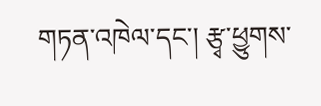གཏན་འཁེལ་དང་། རྩྭ་ཕྱུགས་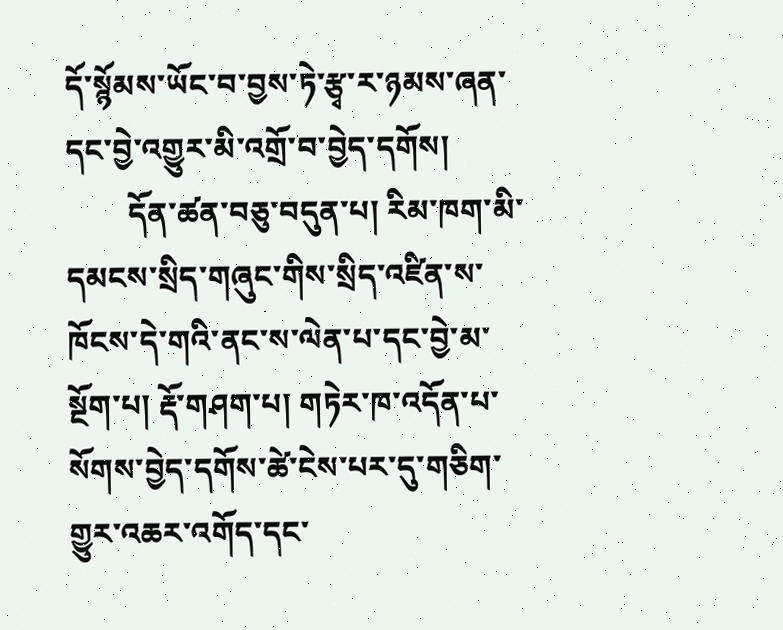དོ་སྙོམས་ཡོང་བ་བྱས་ཏེ་རྩྭ་ར་ཉམས་ཞན་དང་བྱེ་འགྱུར་མི་འགྲོ་བ་བྱེད་དགོས།
        དོན་ཚན་བཅུ་བདུན་པ། རིམ་ཁག་མི་དམངས་སྲིད་གཞུང་གིས་སྲིད་འཛིན་ས་ཁོངས་དེ་གའི་ནང་ས་ལེན་པ་དང་བྱེ་མ་སྔོག་པ། རྡོ་གཤག་པ། གཏེར་ཁ་འདོན་པ་སོགས་བྱེད་དགོས་ཚེ་ངེས་པར་དུ་གཅིག་གྱུར་འཆར་འགོད་དང་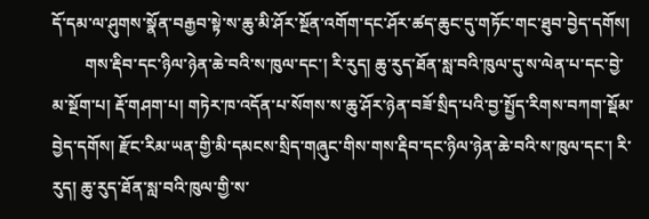དོ་དམ་ལ་ཤུགས་སྣོན་བརྒྱབ་སྟེ་ས་ཆུ་མི་ཤོར་སྔོན་འགོག་དང་ཤོར་ཚད་ཆུང་དུ་གཏོང་གང་ཐུབ་བྱེད་དགོས།
        གས་རྡིབ་དང་ཉིལ་ཉེན་ཆེ་བའི་ས་ཁུལ་དང་། རི་རུད། ཆུ་རུད་ཐོན་སླ་བའི་ཁུལ་དུ་ས་ལེན་པ་དང་བྱེ་མ་སྔོག་པ། རྡོ་གཤག་པ། གཏེར་ཁ་འདོན་པ་སོགས་ས་ཆུ་ཤོར་ཉེན་བཟོ་སྲིད་པའི་བྱ་སྤྱོད་རིགས་བཀག་སྡོམ་བྱེད་དགོས། རྫོང་རིམ་ཡན་གྱི་མི་དམངས་སྲིད་གཞུང་གིས་གས་རྡིབ་དང་ཉིལ་ཉེན་ཆེ་བའི་ས་ཁུལ་དང་། རི་རུད། ཆུ་རུད་ཐོན་སླ་བའི་ཁུལ་གྱི་ས་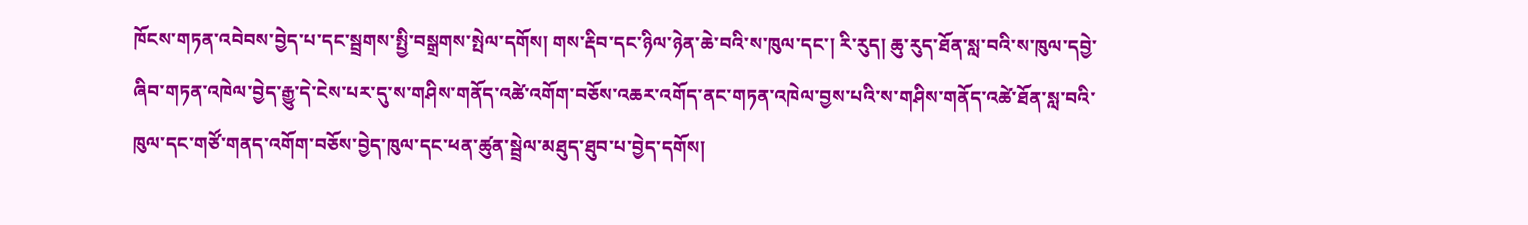ཁོངས་གཏན་འབེབས་བྱེད་པ་དང་སྦྲགས་སྤྱི་བསྒྲགས་སྤེལ་དགོས། གས་རྡིབ་དང་ཉིལ་ཉེན་ཆེ་བའི་ས་ཁུལ་དང་། རི་རུད། ཆུ་རུད་ཐོན་སླ་བའི་ས་ཁུལ་དབྱེ་ཞིབ་གཏན་འཁེལ་བྱེད་རྒྱུ་དེ་ངེས་པར་དུ་ས་གཤིས་གནོད་འཚེ་འགོག་བཅོས་འཆར་འགོད་ནང་གཏན་འཁེལ་བྱས་པའི་ས་གཤིས་གནོད་འཚེ་ཐོན་སླ་བའི་ཁུལ་དང་གཙོ་གནད་འགོག་བཅོས་བྱེད་ཁུལ་དང་ཕན་ཚུན་སྦྲེལ་མཐུད་ཐུབ་པ་བྱེད་དགོས།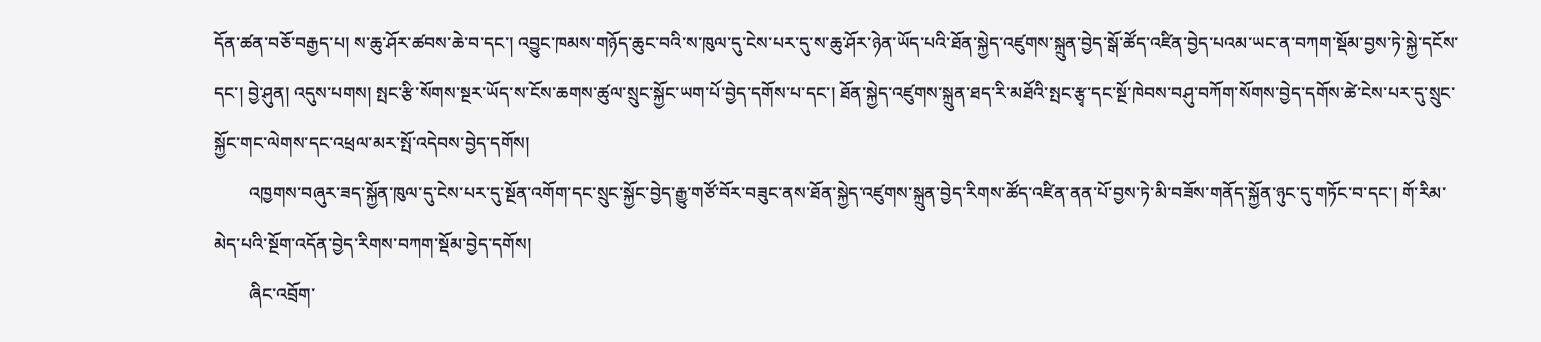དོན་ཚན་བཅོ་བརྒྱད་པ། ས་ཆུ་ཤོར་ཚབས་ཆེ་བ་དང་། འབྱུང་ཁམས་གཉོད་ཆུང་བའི་ས་ཁུལ་དུ་ངེས་པར་དུ་ས་ཆུ་ཤོར་ཉེན་ཡོད་པའི་ཐོན་སྐྱེད་འཛུགས་སྐྲུན་བྱེད་སྒོ་ཚོད་འཛིན་བྱེད་པའམ་ཡང་ན་བཀག་སྡོམ་བྱས་ཏེ་སྐྱེ་དངོས་དང་། བྱེ་ཤུན། འདུས་པགས། སྤང་རྩི་སོགས་སྔར་ཡོད་ས་ངོས་ཆགས་ཚུལ་སྲུང་སྐྱོང་ཡག་པོ་བྱེད་དགོས་པ་དང་། ཐོན་སྐྱེད་འཛུགས་སྐྲུན་ཐད་རི་མཐོའི་སྤང་རྩྭ་དང་སྔོ་ཁེབས་བཤུ་བཀོག་སོགས་བྱེད་དགོས་ཚེ་ངེས་པར་དུ་སྲུང་སྐྱོང་གང་ལེགས་དང་འཕྲལ་མར་སྤོ་འདེབས་བྱེད་དགོས།
        འཁྱགས་བཞུར་ཟད་སྐྱོན་ཁུལ་དུ་ངེས་པར་དུ་སྔོན་འགོག་དང་སྲུང་སྐྱོང་བྱེད་རྒྱུ་གཙོ་བོར་བཟུང་ནས་ཐོན་སྐྱེད་འཛུགས་སྐྲུན་བྱེད་རིགས་ཚོད་འཛིན་ནན་པོ་བྱས་ཏེ་མི་བཟོས་གནོད་སྐྱོན་ཉུང་དུ་གཏོང་བ་དང་། གོ་རིམ་མེད་པའི་སྔོག་འདོན་བྱེད་རིགས་བཀག་སྡོམ་བྱེད་དགོས།
        ཞིང་འབྲོག་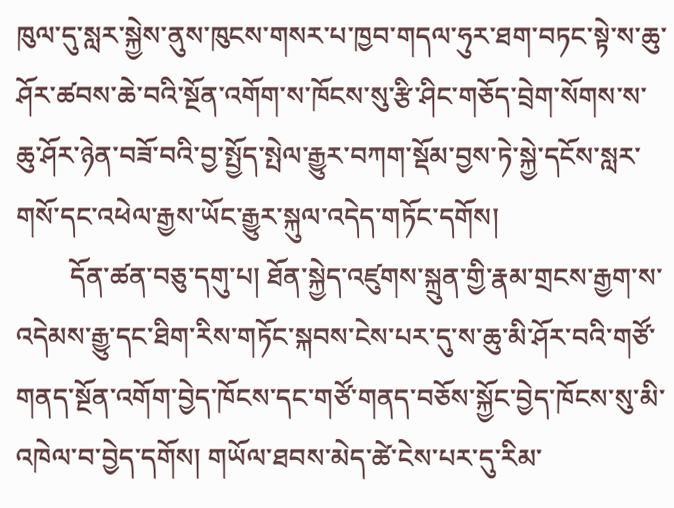ཁུལ་དུ་སླར་སྐྱེས་ནུས་ཁུངས་གསར་པ་ཁྱབ་གདལ་ཧུར་ཐག་བཏང་སྟེ་ས་ཆུ་ཤོར་ཚབས་ཆེ་བའི་སྔོན་འགོག་ས་ཁོངས་སུ་རྩི་ཤིང་གཅོད་བྲེག་སོགས་ས་ཆུ་ཤོར་ཉེན་བཟོ་བའི་བྱ་སྤྱོད་སྤེལ་རྒྱུར་བཀག་སྡོམ་བྱས་ཏེ་སྐྱེ་དངོས་སླར་གསོ་དང་འཕེལ་རྒྱས་ཡོང་རྒྱུར་སྐུལ་འདེད་གཏོང་དགོས།
        དོན་ཚན་བཅུ་དགུ་པ། ཐོན་སྐྱེད་འཛུགས་སྐྲུན་གྱི་རྣམ་གྲངས་རྒྱག་ས་འདེམས་རྒྱུ་དང་ཐིག་རིས་གཏོང་སྐབས་ངེས་པར་དུ་ས་ཆུ་མི་ཤོར་བའི་གཙོ་གནད་སྔོན་འགོག་བྱེད་ཁོངས་དང་གཙོ་གནད་བཅོས་སྐྱོང་བྱེད་ཁོངས་སུ་མི་འཁེལ་བ་བྱེད་དགོས། གཡོལ་ཐབས་མེད་ཚེ་ངེས་པར་དུ་རིམ་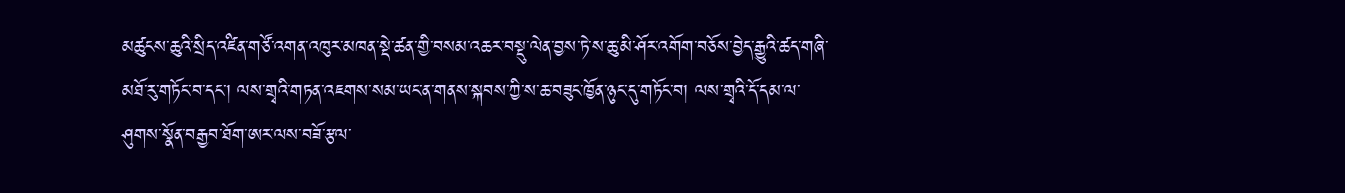མཚུངས་ཆུའི་སྲིད་འཛིན་གཙོ་འགན་འཁུར་མཁན་སྡེ་ཚན་གྱི་བསམ་འཆར་བསྡུ་ལེན་བྱས་ཏེ་ས་ཆུ་མི་ཤོར་འགོག་བཅོས་བྱེད་རྒྱུའི་ཚད་གཞི་མཐོ་རུ་གཏོང་བ་དང་། ལས་གྲྭའི་གཏན་འཇགས་སམ་ཡང་ན་གནས་སྐབས་ཀྱི་ས་ཆ་བཟུང་ཁྱོན་ཉུང་དུ་གཏོང་བ། ལས་གྲྭའི་དོ་དམ་ལ་ཤུགས་སྣོན་བརྒྱབ་ཐོག་ཨར་ལས་བཟོ་རྩལ་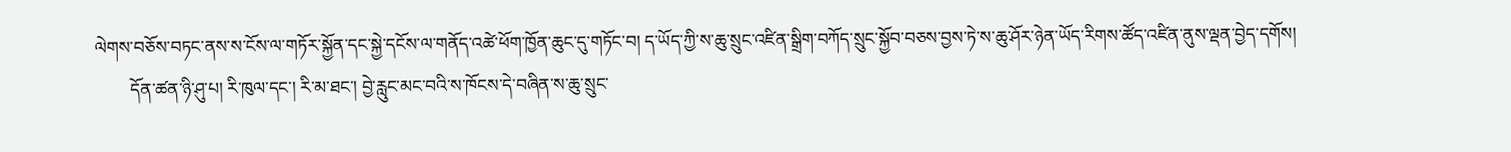ལེགས་བཅོས་བཏང་ནས་ས་ངོས་ལ་གཏོར་སྐྱོན་དང་སྐྱེ་དངོས་ལ་གནོད་འཚེ་ཕོག་ཁྱོན་ཆུང་དུ་གཏོང་བ། ད་ཡོད་ཀྱི་ས་ཆུ་སྲུང་འཛིན་སྒྲིག་བཀོད་སྲུང་སྐྱོབ་བཅས་བྱས་ཏེ་ས་ཆུ་ཤོར་ཉེན་ཡོད་རིགས་ཚོད་འཛིན་ནུས་ལྡན་བྱེད་དགོས།
        དོན་ཚན་ཉི་ཤུ་པ། རི་ཁུལ་དང་། རི་མ་ཐང་། བྱེ་རླུང་མང་བའི་ས་ཁོངས་དེ་བཞིན་ས་ཆུ་སྲུང་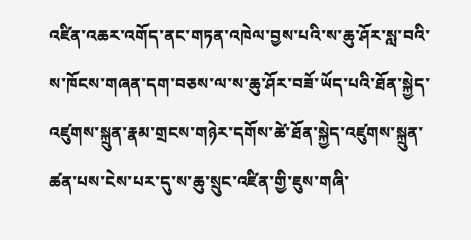འཛིན་འཆར་འགོད་ནང་གཏན་འཁེལ་བྱས་པའི་ས་ཆུ་ཤོར་སླ་བའི་ས་ཁོངས་གཞན་དག་བཅས་ལ་ས་ཆུ་ཤོར་བཟོ་ཡོད་པའི་ཐོན་སྐྱེད་འཛུགས་སྐྲུན་རྣམ་གྲངས་གཉེར་དགོས་ཚེ་ཐོན་སྐྱེད་འཛུགས་སྐྲུན་ཚན་པས་ངེས་པར་དུ་ས་ཆུ་སྲུང་འཛིན་གྱི་ཇུས་གཞི་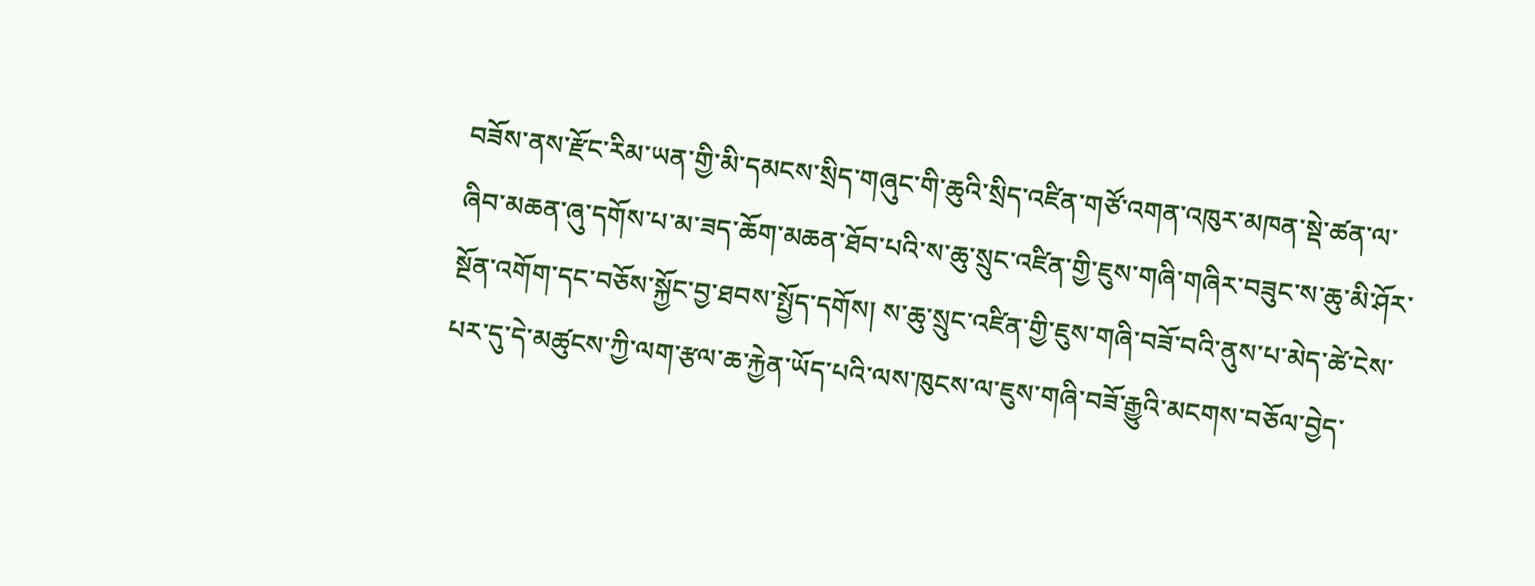བཟོས་ནས་རྫོང་རིམ་ཡན་གྱི་མི་དམངས་སྲིད་གཞུང་གི་ཆུའི་སྲིད་འཛིན་གཙོ་འགན་འཁུར་མཁན་སྡེ་ཚན་ལ་ཞིབ་མཆན་ཞུ་དགོས་པ་མ་ཟད་ཆོག་མཆན་ཐོབ་པའི་ས་ཆུ་སྲུང་འཛིན་གྱི་ཇུས་གཞི་གཞིར་བཟུང་ས་ཆུ་མི་ཤོར་སྔོན་འགོག་དང་བཅོས་སྐྱོང་བྱ་ཐབས་སྤྱོད་དགོས། ས་ཆུ་སྲུང་འཛིན་གྱི་ཇུས་གཞི་བཟོ་བའི་ནུས་པ་མེད་ཚེ་ངེས་པར་དུ་དེ་མཚུངས་ཀྱི་ལག་རྩལ་ཆ་རྐྱེན་ཡོད་པའི་ལས་ཁུངས་ལ་ཇུས་གཞི་བཟོ་རྒྱུའི་མངགས་བཅོལ་བྱེད་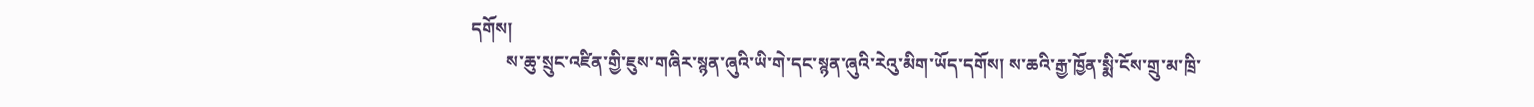དགོས།
        ས་ཆུ་སྲུང་འཛིན་གྱི་ཇུས་གཞིར་སྙན་ཞུའི་ཡི་གེ་དང་སྙན་ཞུའི་རེའུ་མིག་ཡོད་དགོས། ས་ཆའི་རྒྱ་ཁྱོན་སྨི་ངོས་གྲུ་མ་ཁྲི་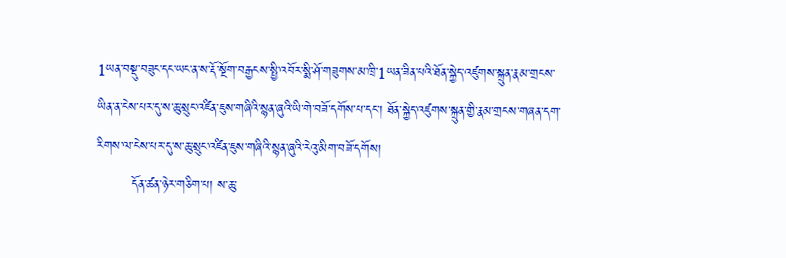1ཡན་བསྡུ་བཟུང་དང་ཡང་ན་ས་རྡོ་སྔོག་བརྒྱངས་སྤྱི་འབོར་སྨི་ཤོ་གཟུགས་མ་ཁྲི་1ཡན་ཟིན་པའི་ཐོན་སྐྱེད་འཛུགས་སྐྲུན་རྣམ་གྲངས་ཡིན་ན་ངེས་པར་དུ་ས་ཆུ་སྲུང་འཛིན་ཇུས་གཞིའི་སྙན་ཞུའི་ཡི་གེ་བཟོ་དགོས་པ་དང་། ཐོན་སྐྱེད་འཛུགས་སྐྲུན་གྱི་རྣམ་གྲངས་གཞན་དག་རིགས་ལ་ངེས་པར་དུ་ས་ཆུ་སྲུང་འཛིན་ཇུས་གཞིའི་སྙན་ཞུའི་རེའུ་མིག་བཟོ་དགོས།
        དོན་ཚན་ཉེར་གཅིག་པ། ས་ཆུ་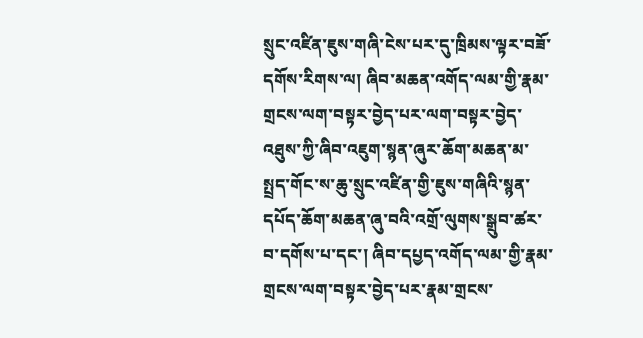སྲུང་འཛིན་ཇུས་གཞི་ངེས་པར་དུ་ཁྲིམས་ལྟར་བཟོ་དགོས་རིགས་ལ། ཞིབ་མཆན་འགོད་ལམ་གྱི་རྣམ་གྲངས་ལག་བསྟར་བྱེད་པར་ལག་བསྟར་བྱེད་འཐུས་ཀྱི་ཞིབ་འཇུག་སྙན་ཞུར་ཆོག་མཆན་མ་སྤྲད་གོང་ས་ཆུ་སྲུང་འཛིན་གྱི་ཇུས་གཞིའི་སྙན་དཔོད་ཆོག་མཆན་ཞུ་བའི་འགྲོ་ལུགས་སྒྲུབ་ཚར་བ་དགོས་པ་དང་། ཞིབ་དཔྱད་འགོད་ལམ་གྱི་རྣམ་གྲངས་ལག་བསྟར་བྱེད་པར་རྣམ་གྲངས་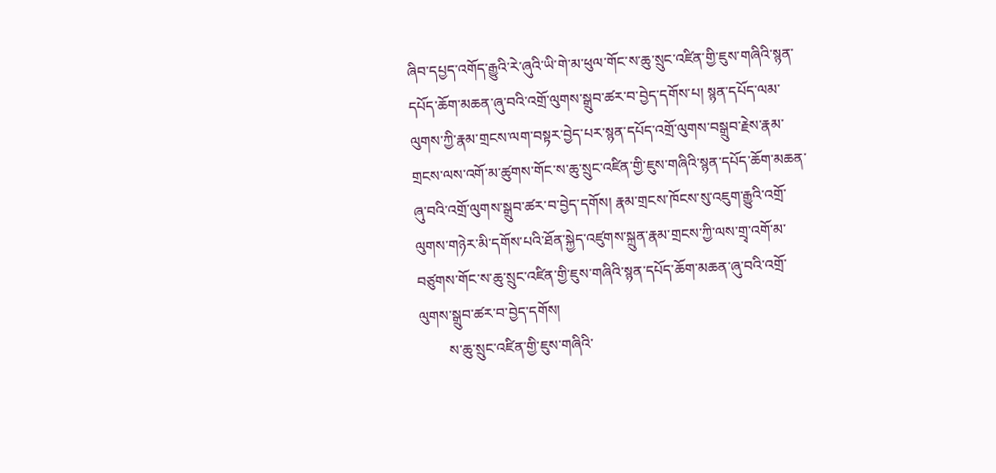ཞིབ་དཔྱད་འགོད་རྒྱུའི་རེ་ཞུའི་ཡི་གེ་མ་ཕུལ་གོང་ས་ཆུ་སྲུང་འཛིན་གྱི་ཇུས་གཞིའི་སྙན་དཔོད་ཆོག་མཆན་ཞུ་བའི་འགྲོ་ལུགས་སྒྲུབ་ཚར་བ་བྱེད་དགོས་པ། སྙན་དཔོད་ལམ་ལུགས་ཀྱི་རྣམ་གྲངས་ལག་བསྟར་བྱེད་པར་སྙན་དཔོད་འགྲོ་ལུགས་བསྒྲུབ་རྗེས་རྣམ་གྲངས་ལས་འགོ་མ་ཚུགས་གོང་ས་ཆུ་སྲུང་འཛིན་གྱི་ཇུས་གཞིའི་སྙན་དཔོད་ཆོག་མཆན་ཞུ་བའི་འགྲོ་ལུགས་སྒྲུབ་ཚར་བ་བྱེད་དགོས། རྣམ་གྲངས་ཁོངས་སུ་འཇུག་རྒྱུའི་འགྲོ་ལུགས་གཉེར་མི་དགོས་པའི་ཐོན་སྐྱེད་འཛུགས་སྐྲུན་རྣམ་གྲངས་ཀྱི་ལས་གྲྭ་འགོ་མ་བཙུགས་གོང་ས་ཆུ་སྲུང་འཛིན་གྱི་ཇུས་གཞིའི་སྙན་དཔོད་ཆོག་མཆན་ཞུ་བའི་འགྲོ་ལུགས་སྒྲུབ་ཚར་བ་བྱེད་དགོས།
        ས་ཆུ་སྲུང་འཛིན་གྱི་ཇུས་གཞིའི་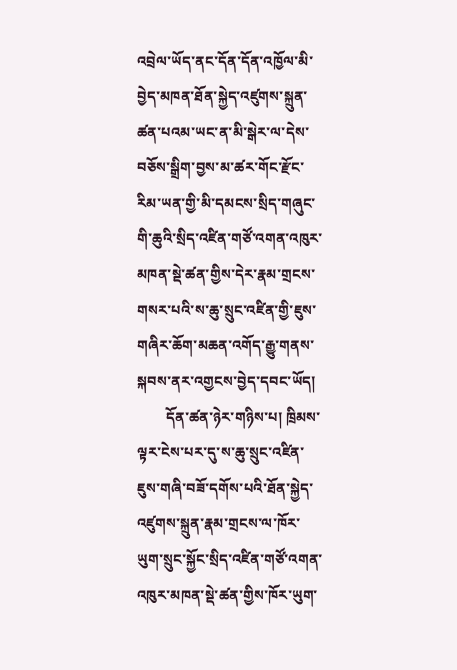འབྲེལ་ཡོད་ནང་དོན་དོན་འཁྱོལ་མི་བྱེད་མཁན་ཐོན་སྐྱེད་འཛུགས་སྐྲུན་ཚན་པའམ་ཡང་ན་མི་སྒེར་ལ་དེས་བཅོས་སྒྲིག་བྱས་མ་ཚར་གོང་རྫོང་རིམ་ཡན་གྱི་མི་དམངས་སྲིད་གཞུང་གི་ཆུའི་སྲིད་འཛིན་གཙོ་འགན་འཁུར་མཁན་སྡེ་ཚན་གྱིས་དེར་རྣམ་གྲངས་གསར་པའི་ས་ཆུ་སྲུང་འཛིན་གྱི་ཇུས་གཞིར་ཆོག་མཆན་འགོད་རྒྱུ་གནས་སྐབས་ནར་འགྱངས་བྱེད་དབང་ཡོད།
        དོན་ཚན་ཉེར་གཉིས་པ། ཁྲིམས་ལྟར་ངེས་པར་དུ་ས་ཆུ་སྲུང་འཛིན་ཇུས་གཞི་བཟོ་དགོས་པའི་ཐོན་སྐྱེད་འཛུགས་སྐྲུན་རྣམ་གྲངས་ལ་ཁོར་ཡུག་སྲུང་སྐྱོང་སྲིད་འཛིན་གཙོ་འགན་འཁུར་མཁན་སྡེ་ཚན་གྱིས་ཁོར་ཡུག་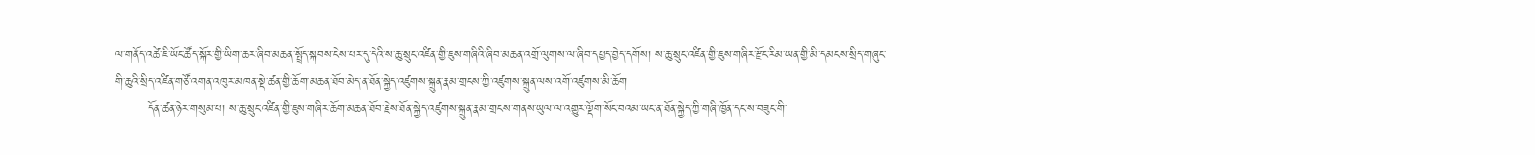ལ་གནོད་འཚེ་ཇི་ཡོང་ཚོད་སྐོར་གྱི་ཡིག་ཆར་ཞིབ་མཆན་སྤྲོད་སྐབས་ངེས་པར་དུ་དེའི་ས་ཆུ་སྲུང་འཛིན་གྱི་ཇུས་གཞིའི་ཞིབ་མཆན་འགྲོ་ལུགས་ལ་ཞིབ་དཔྱད་བྱེད་དགོས། ས་ཆུ་སྲུང་འཛིན་གྱི་ཇུས་གཞིར་རྫོང་རིམ་ཡན་གྱི་མི་དམངས་སྲིད་གཞུང་གི་ཆུའི་སྲིད་འཛིན་གཙོ་འགན་འཁུར་མཁན་སྡེ་ཚན་གྱི་ཆོག་མཆན་ཐོབ་མེད་ན་ཐོན་སྐྱེད་འཛུགས་སྐྲུན་རྣམ་གྲངས་ཀྱི་འཛུགས་སྐྲུན་ལས་འགོ་འཛུགས་མི་ཆོག
        དོན་ཚན་ཉེར་གསུམ་པ། ས་ཆུ་སྲུང་འཛིན་གྱི་ཇུས་གཞིར་ཆོག་མཆན་ཐོབ་རྗེས་ཐོན་སྐྱེད་འཛུགས་སྐྲུན་རྣམ་གྲངས་གནས་ཡུལ་ལ་འགྱུར་ལྡོག་སོང་བའམ་ཡང་ན་ཐོན་སྐྱེད་ཀྱི་གཞི་ཁྱོན་དང་ས་བཟུང་གི་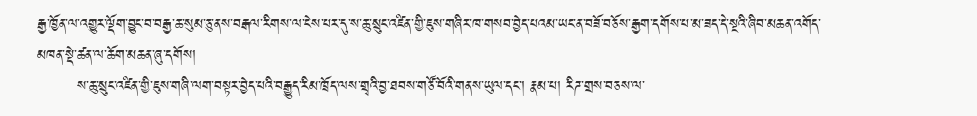རྒྱ་ཁྱོན་ལ་འགྱུར་ལྡོག་བྱུང་བ་བརྒྱ་ཆ་སུམ་ཅུ་ནས་བརྒལ་རིགས་ལ་ངེས་པར་དུ་ས་ཆུ་སྲུང་འཛིན་གྱི་ཇུས་གཞིར་ཁ་གསབ་བྱེད་པའམ་ཡང་ན་བཟོ་བཅོས་རྒྱག་དགོས་པ་མ་ཟད་དེ་སྔའི་ཞིབ་མཆན་འགོད་མཁན་སྡེ་ཚན་ལ་ཆོག་མཆན་ཞུ་དགོས།
        ས་ཆུ་སྲུང་འཛིན་གྱི་ཇུས་གཞི་ལག་བསྟར་བྱེད་པའི་བརྒྱུད་རིམ་ཁྲོད་ལས་གྲྭའི་བྱ་ཐབས་གཙོ་བོའི་གནས་ཡུལ་དང་། རྣམ་པ། རིཌ་གྲས་བཅས་ལ་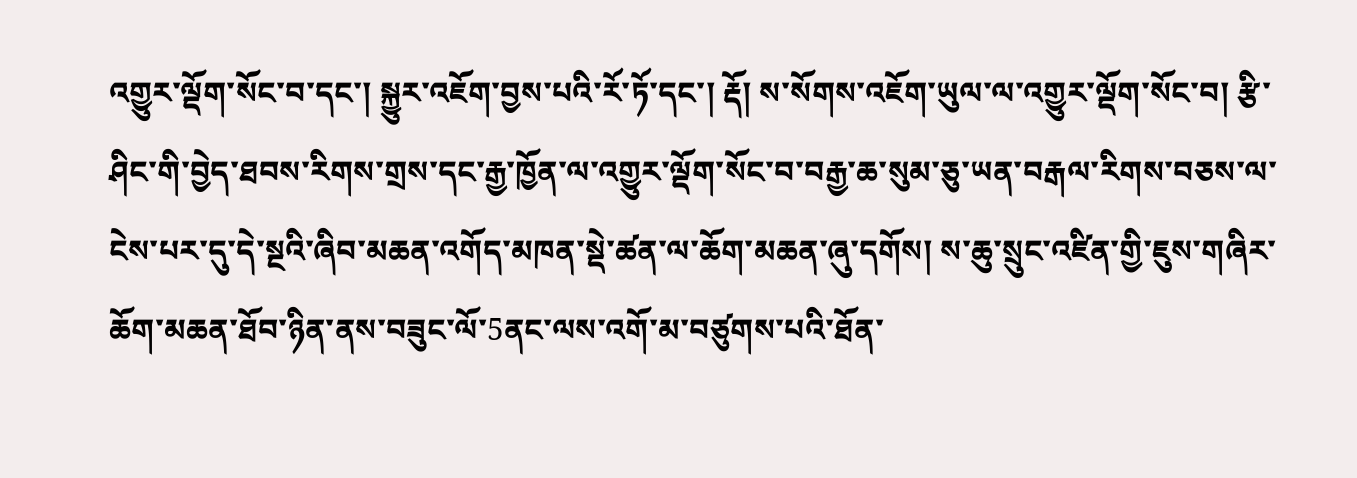འགྱུར་ལྡོག་སོང་བ་དང་། སྐྱུར་འཇོག་བྱས་པའི་རོ་ཏོ་དང་། རྡོ། ས་སོགས་འཇོག་ཡུལ་ལ་འགྱུར་ལྡོག་སོང་བ། རྩི་ཤིང་གི་བྱེད་ཐབས་རིགས་གྲས་དང་རྒྱ་ཁྱོན་ལ་འགྱུར་ལྡོག་སོང་བ་བརྒྱ་ཆ་སུམ་ཅུ་ཡན་བརྒལ་རིགས་བཅས་ལ་ངེས་པར་དུ་དེ་སྔའི་ཞིབ་མཆན་འགོད་མཁན་སྡེ་ཚན་ལ་ཆོག་མཆན་ཞུ་དགོས། ས་ཆུ་སྲུང་འཛིན་གྱི་ཇུས་གཞིར་ཆོག་མཆན་ཐོབ་ཉིན་ནས་བཟུང་ལོ་5ནང་ལས་འགོ་མ་བཙུགས་པའི་ཐོན་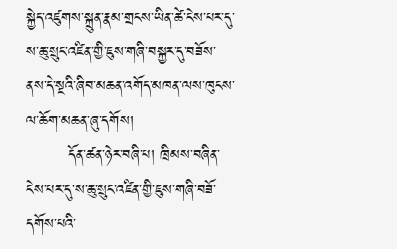སྐྱེད་འཛུགས་སྐྲུན་རྣམ་གྲངས་ཡིན་ཚེ་ངེས་པར་དུ་ས་ཆུ་སྲུང་འཛིན་གྱི་ཇུས་གཞི་བསྐྱར་དུ་བཟོས་ནས་དེ་སྔའི་ཞིབ་མཆན་འགོད་མཁན་ལས་ཁུངས་ལ་ཆོག་མཆན་ཞུ་དགོས།
        དོན་ཚན་ཉེར་བཞི་པ། ཁྲིམས་བཞིན་ངེས་པར་དུ་ས་ཆུ་སྲུང་འཛིན་གྱི་ཇུས་གཞི་བཟོ་དགོས་པའི་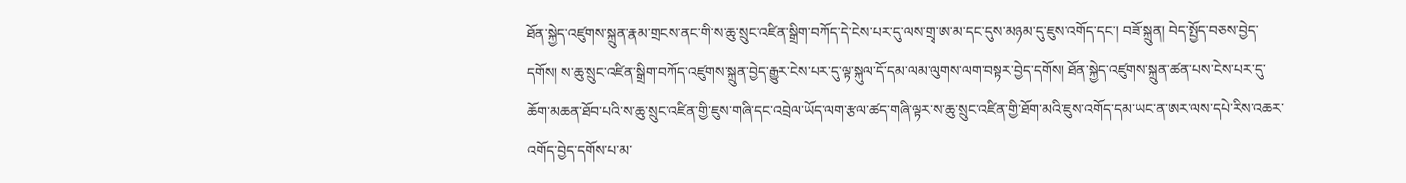ཐོན་སྐྱེད་འཛུགས་སྐྲུན་རྣམ་གྲངས་ནང་གི་ས་ཆུ་སྲུང་འཛིན་སྒྲིག་བཀོད་དེ་ངེས་པར་དུ་ལས་གྲྭ་ཨ་མ་དང་དུས་མཉམ་དུ་ཇུས་འགོད་དང་། བཟོ་སྐྲུན། བེད་སྤྱོད་བཅས་བྱེད་དགོས། ས་ཆུ་སྲུང་འཛིན་སྒྲིག་བཀོད་འཛུགས་སྐྲུན་བྱེད་རྒྱུར་ངེས་པར་དུ་ལྟ་སྐུལ་དོ་དམ་ལམ་ལུགས་ལག་བསྟར་བྱེད་དགོས། ཐོན་སྐྱེད་འཛུགས་སྐྲུན་ཚན་པས་ངེས་པར་དུ་ཆོག་མཆན་ཐོབ་པའི་ས་ཆུ་སྲུང་འཛིན་གྱི་ཇུས་གཞི་དང་འབྲེལ་ཡོད་ལག་རྩལ་ཚད་གཞི་ལྟར་ས་ཆུ་སྲུང་འཛིན་གྱི་ཐོག་མའི་ཇུས་འགོད་དམ་ཡང་ན་ཨར་ལས་དཔེ་རིས་འཆར་འགོད་བྱེད་དགོས་པ་མ་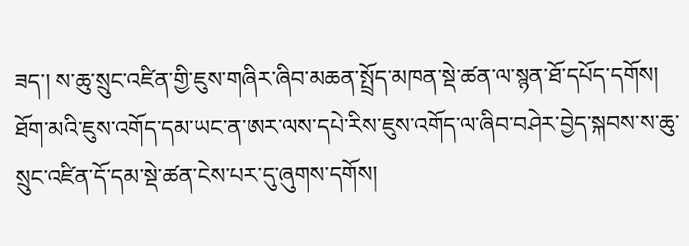ཟད་། ས་ཆུ་སྲུང་འཛིན་གྱི་ཇུས་གཞིར་ཞིབ་མཆན་སྤྲོད་མཁན་སྡེ་ཚན་ལ་སྙན་ཐོ་དཔོད་དགོས། ཐོག་མའི་ཇུས་འགོད་དམ་ཡང་ན་ཨར་ལས་དཔེ་རིས་ཇུས་འགོད་ལ་ཞིབ་བཤེར་བྱེད་སྐབས་ས་ཆུ་སྲུང་འཛིན་དོ་དམ་སྡེ་ཚན་ངེས་པར་དུ་ཞུགས་དགོས།